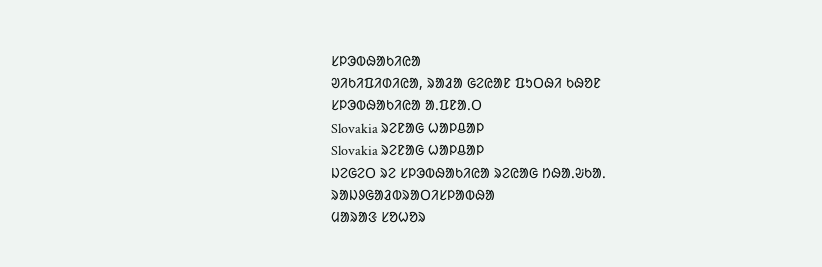ᱥᱞᱳᱵᱷᱟᱠᱤᱭᱟ
ᱣᱤᱠᱤᱯᱤᱰᱤᱭᱟ, ᱨᱟᱲᱟ ᱜᱮᱭᱟᱱ ᱯᱩᱛᱷᱤ ᱠᱷᱚᱱ
ᱥᱞᱳᱵᱷᱟᱠᱤᱭᱟ ᱟᱹᱯᱱᱟᱹᱛ
Slovakia ᱨᱮᱱᱟᱜ ᱦᱟᱞᱪᱟᱞ
Slovakia ᱨᱮᱱᱟᱜ ᱦᱟᱞᱪᱟᱞ
ᱡᱮᱜᱮᱛ ᱨᱮ ᱥᱞᱳᱵᱷᱟᱠᱤᱭᱟ ᱨᱮᱭᱟᱜ ᱴᱷᱟᱹᱶᱠᱟᱹ
ᱨᱟᱡᱽᱜᱟᱲᱵᱨᱟᱛᱤᱥᱞᱟᱵᱷᱟ
ᱢᱟᱨᱟᱝ ᱥᱚᱦᱚᱨ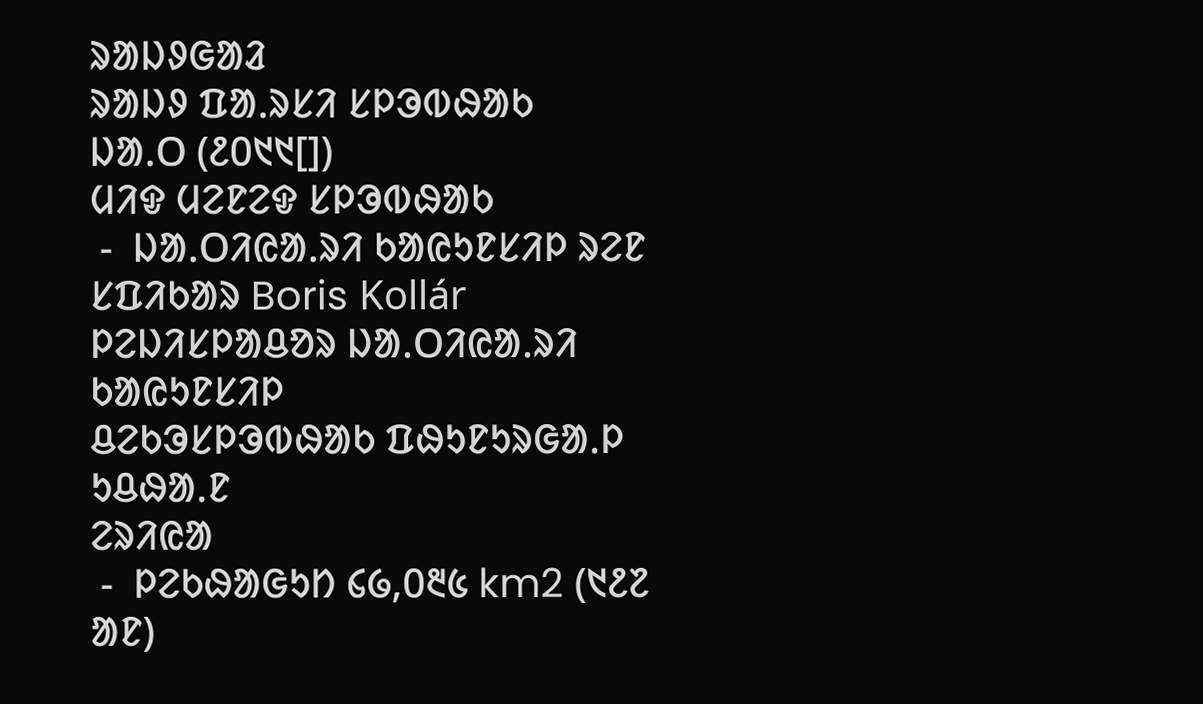ᱨᱟᱡᱽᱜᱟᱲ
ᱨᱟᱡᱽ ᱯᱟᱹᱨᱥᱤ ᱥᱞᱳᱵᱷᱟᱠ
ᱡᱟᱹᱛ (᱒᱐᱑᱑[])
ᱢᱤᱫ ᱢᱮᱱᱮᱫ ᱥᱞᱳᱵᱷᱟᱠ
 -  ᱡᱟᱹᱛᱤᱭᱟᱹᱨᱤ ᱠᱟᱭᱩᱱᱥᱤᱞ ᱨᱮᱱ ᱥᱯᱤᱠᱟᱨ Boris Kollár
ᱞᱮᱡᱤᱥᱞᱟᱪᱚᱨ ᱡᱟᱹᱛᱤᱭᱟᱹᱨᱤ ᱠᱟᱭᱩᱱᱥᱤᱞ
ᱪᱮᱠᱳᱥᱞᱳᱵᱷᱟᱠ ᱯᱷᱩᱱᱩᱨᱜᱟᱹᱞ ᱩᱪᱷᱟᱹᱱ
ᱮᱨᱤᱭᱟ
 -  ᱞᱮᱠᱷᱟᱜᱩᱴ ᱔᱙,᱐᱓᱕ km2 (᱑᱒᱗ ᱟᱱ)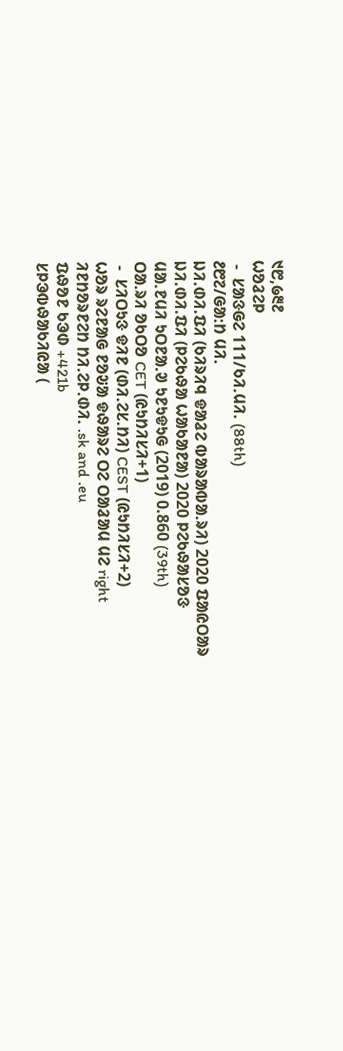᱑᱘,᱙᱓᱒
ᱦᱚᱲᱮᱞ
 -  ᱥᱟᱝᱜᱮ 111/ᱠᱤᱹᱢᱤᱹ (88th)
᱒᱘᱗/ᱜᱟᱺᱴ ᱢᱤᱹ
ᱡᱤ.ᱰᱤ.ᱯᱤ (ᱠᱤᱨᱤᱧ ᱫᱟᱲᱮ ᱵᱟᱨᱟᱵᱟᱹᱨᱤ) 2020 ᱯᱟᱭᱛᱟᱨ
ᱡᱤ.ᱰᱤ.ᱯᱤ (ᱞᱮᱠᱷᱟ ᱦᱟᱠᱟᱱᱟ) 2020 ᱞᱮᱠᱷᱟᱥᱚᱝ
ᱢᱟᱹᱱᱢᱤ ᱩᱛᱱᱟᱹᱣ ᱩᱱᱩᱫᱩᱜ (2019) 0.860 (39th)
ᱛᱟᱹᱨᱤ ᱚᱠᱛᱚ CET (ᱭᱩᱴᱤᱥᱤ+1)
 -  ᱥᱤᱛᱩᱝ ᱫᱤᱱ (ᱰᱤᱹᱮᱥᱹᱴᱤ) CEST (ᱭᱩᱴᱤᱥᱤ+2)
ᱦᱚᱨ ᱨᱮᱱᱟᱜ ᱱᱚᱶᱟ ᱫᱷᱟᱨᱮ ᱛᱮ ᱛᱟᱲᱟᱢ ᱢᱮ right
ᱤᱱᱴᱚᱨᱱᱮᱴ ᱴᱤᱹᱮᱞᱹᱰᱤᱹ .sk and .eu
ᱯᱷᱚᱱ ᱠᱳᱰ +421b
ᱥᱞᱳᱵᱷᱟᱠᱤᱭᱟ (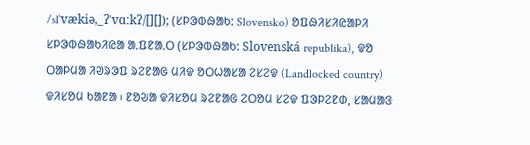/slˈvækiə,_ʔˈvɑːkʔ/[][]); (ᱥᱞᱳᱵᱷᱟᱠ: Slovensko) ᱚᱯᱷᱤᱥᱤᱭᱟᱞᱤ ᱥᱞᱳᱵᱷᱟᱠᱤᱭᱟ ᱟᱹᱯᱱᱟᱹᱛ (ᱥᱞᱳᱵᱷᱟᱠ: Slovenská republika), ᱫᱚ ᱛᱟᱞᱢᱟ ᱤᱣᱨᱳᱯ ᱨᱮᱱᱟᱜ ᱢᱤᱫ ᱚᱛᱦᱟᱥᱟ ᱮᱥᱮᱫ (Landlocked country) ᱫᱤᱥᱚᱢ ᱠᱟᱱᱟ ᱾ ᱱᱚᱶᱟ ᱫᱤᱥᱚᱢ ᱨᱮᱱᱟᱜ ᱮᱛᱚᱢ ᱥᱮᱫ ᱯᱳᱞᱮᱱᱰ, ᱥᱟᱢᱟᱝ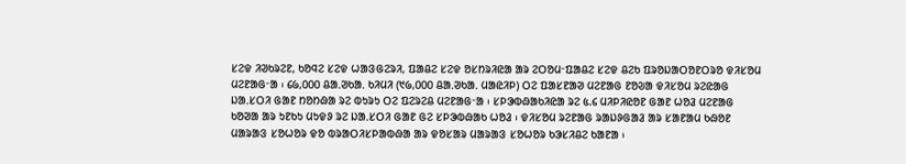ᱥᱮᱫ ᱤᱣᱠᱨᱮᱱ, ᱠᱚᱧᱮ ᱥᱮᱫ ᱦᱟᱝᱜᱮᱨᱤ, ᱯᱟᱪᱮ ᱥᱮᱫ ᱚᱥᱴᱨᱤᱭᱟ ᱟᱨ ᱮᱛᱚᱢᱼᱯᱟᱪᱮ ᱥᱮᱫ ᱪᱮᱠ ᱯᱨᱚᱡᱟᱛᱚᱱᱛᱨᱚ ᱫᱤᱥᱚᱢ ᱢᱮᱱᱟᱜᱼᱟ ᱾ ᱔᱙,᱐᱐᱐ ᱪᱟᱹᱣᱠᱟᱹ ᱠᱤᱢᱤ (᱑᱙,᱐᱐᱐ ᱪᱟᱹᱣᱠᱟᱹ ᱢᱟᱭᱤᱞ) ᱛᱮ ᱯᱟᱥᱱᱟᱣ ᱢᱮᱱᱟᱜ ᱱᱚᱶᱟ ᱫᱤᱥᱚᱢ ᱨᱮᱭᱟᱜ ᱡᱟᱹᱥᱛᱤ ᱜᱟᱱ ᱴᱚᱴᱷᱟ ᱨᱮ ᱵᱩᱨᱩ ᱛᱮ ᱯᱮᱨᱮᱪ ᱢᱮᱱᱟᱜᱼᱟ ᱾ ᱥᱞᱳᱵᱷᱟᱠᱤᱭᱟ ᱨᱮ ᱕.᱔ ᱢᱤᱞᱤᱭᱚᱱ ᱜᱟᱱ ᱦᱚᱲ ᱢᱮᱱᱟᱜ ᱠᱚᱣᱟ ᱟᱨ ᱩᱱᱠᱩ ᱢᱩᱫᱽ ᱨᱮ ᱡᱟᱹᱥᱛᱤ ᱜᱟᱱ ᱜᱮ ᱥᱞᱳᱵᱷᱟᱠ ᱦᱚᱲ ᱾ ᱫᱤᱥᱚᱢ ᱨᱮᱱᱟᱜ ᱨᱟᱡᱽᱜᱟᱲ ᱟᱨ ᱥᱟᱱᱟᱢ ᱠᱷᱚᱱ ᱢᱟᱨᱟᱝ ᱥᱚᱦᱚᱨ ᱫᱚ ᱵᱨᱟᱛᱤᱥᱞᱟᱵᱷᱟ ᱟᱨ ᱫᱚᱥᱟᱨ ᱢᱟᱨᱟᱝ ᱥᱚᱦᱚᱨ ᱠᱳᱥᱤᱪᱮ ᱠᱟᱱᱟ ᱾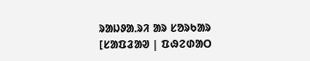ᱨᱟᱡᱽᱟᱹᱨᱤ ᱟᱨ ᱥᱚᱨᱠᱟᱨ
[ᱥᱟᱯᱲᱟᱣ | ᱯᱷᱮᱰᱟᱛ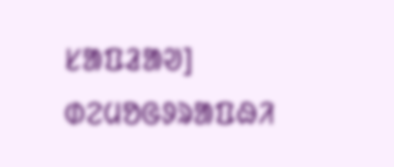ᱥᱟᱯᱲᱟᱣ]
ᱰᱮᱢᱚᱜᱽᱨᱟᱯᱷᱤ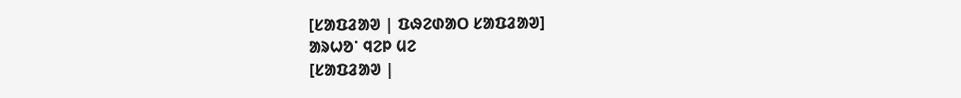[ᱥᱟᱯᱲᱟᱣ | ᱯᱷᱮᱰᱟᱛ ᱥᱟᱯᱲᱟᱣ]
ᱟᱨᱦᱚᱸ ᱧᱮᱞ ᱢᱮ
[ᱥᱟᱯᱲᱟᱣ |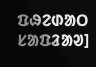ᱯᱷᱮᱰᱟᱛ ᱥᱟᱯᱲᱟᱣ]